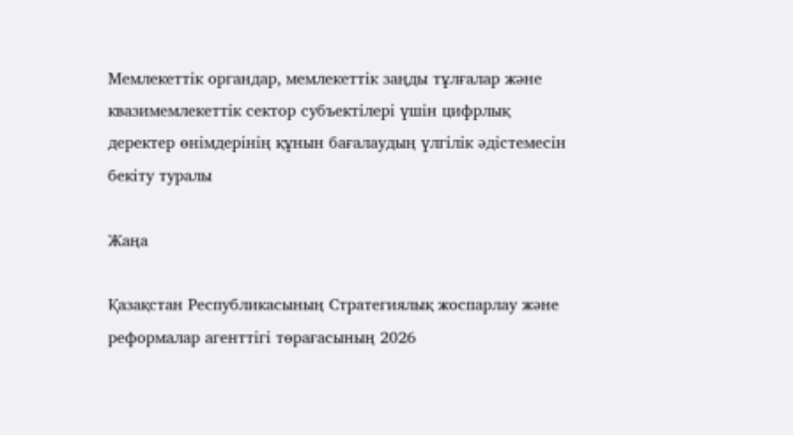Мемлекеттік органдар, мемлекеттік заңды тұлғалар және квазимемлекеттік сектор субъектілері үшін цифрлық деректер өнімдерінің құнын бағалаудың үлгілік әдістемесін бекіту туралы

Жаңа

Қазақстан Республикасының Стратегиялық жоспарлау және реформалар агенттігі төрағасының 2026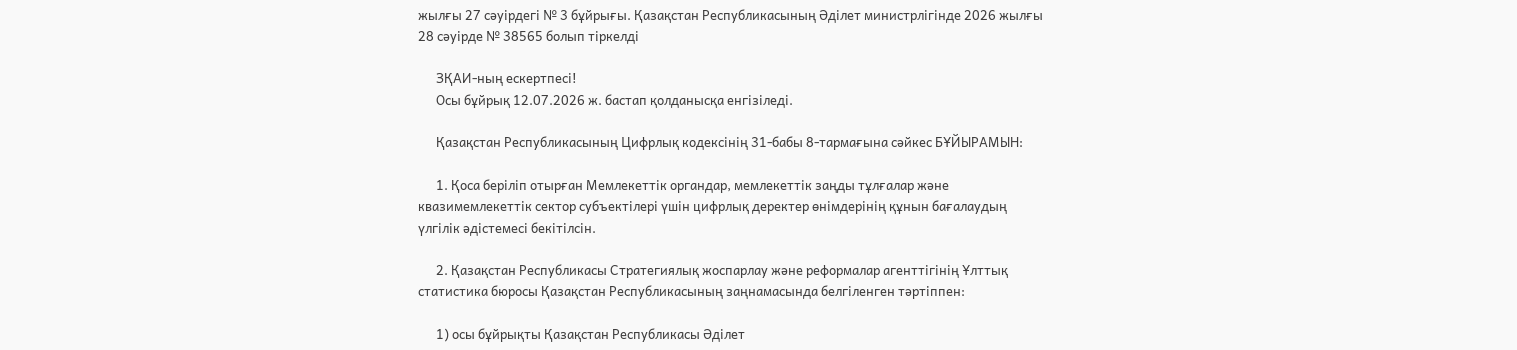жылғы 27 сәуірдегі № 3 бұйрығы. Қазақстан Республикасының Әділет министрлігінде 2026 жылғы 28 сәуірде № 38565 болып тіркелді

      ЗҚАИ-ның ескертпесі!
      Осы бұйрық 12.07.2026 ж. бастап қолданысқа енгізіледі.

      Қазақстан Республикасының Цифрлық кодексінің 31-бабы 8-тармағына сәйкес БҰЙЫРАМЫН:

      1. Қоса беріліп отырған Мемлекеттік органдар, мемлекеттік заңды тұлғалар және квазимемлекеттік сектор субъектілері үшін цифрлық деректер өнімдерінің құнын бағалаудың үлгілік әдістемесі бекітілсін.

      2. Қазақстан Республикасы Стратегиялық жоспарлау және реформалар агенттігінің Ұлттық статистика бюросы Қазақстан Республикасының заңнамасында белгіленген тәртіппен:

      1) осы бұйрықты Қазақстан Республикасы Әділет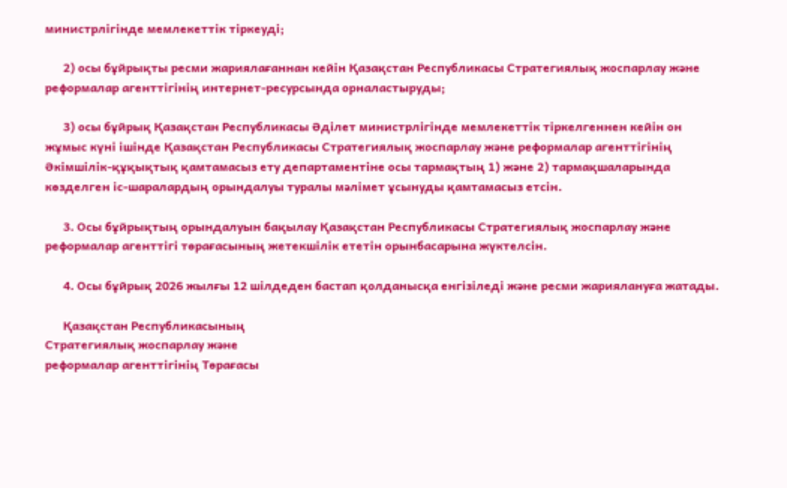министрлігінде мемлекеттік тіркеуді;

      2) осы бұйрықты ресми жариялағаннан кейін Қазақстан Республикасы Стратегиялық жоспарлау және реформалар агенттігінің интернет-ресурсында орналастыруды;

      3) осы бұйрық Қазақстан Республикасы Әділет министрлігінде мемлекеттік тіркелгеннен кейін он жұмыс күні ішінде Қазақстан Республикасы Стратегиялық жоспарлау және реформалар агенттігінің Әкімшілік-құқықтық қамтамасыз ету департаментіне осы тармақтың 1) және 2) тармақшаларында көзделген іс-шаралардың орындалуы туралы мәлімет ұсынуды қамтамасыз етсін.

      3. Осы бұйрықтың орындалуын бақылау Қазақстан Республикасы Стратегиялық жоспарлау және реформалар агенттігі төрағасының жетекшілік ететін орынбасарына жүктелсін.

      4. Осы бұйрық 2026 жылғы 12 шілдеден бастап қолданысқа енгізіледі және ресми жариялануға жатады.

      Қазақстан Республикасының
Стратегиялық жоспарлау және
реформалар агенттігінің Төрағасы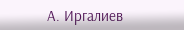А. Иргалиев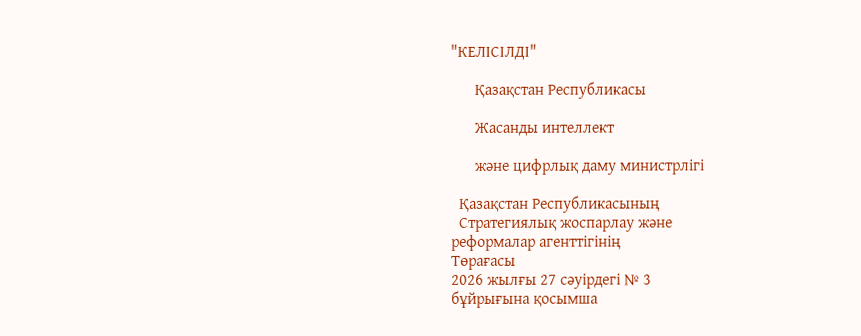"КЕЛІСІЛДІ"

      Қазақстан Республикасы

      Жасанды интеллект

      және цифрлық даму министрлігі

  Қазақстан Республикасының
  Стратегиялық жоспарлау және
реформалар агенттігінің
Төрағасы
2026 жылғы 27 сәуірдегі № 3
бұйрығына қосымша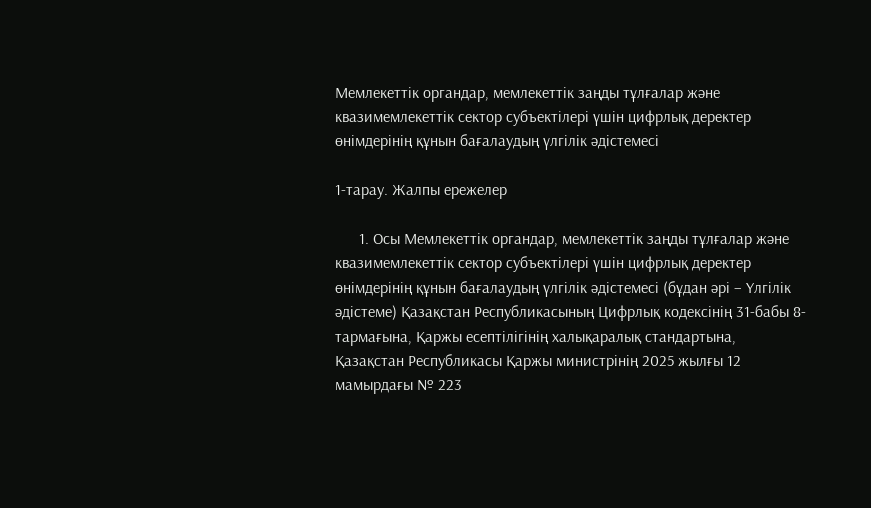Мемлекеттік органдар, мемлекеттік заңды тұлғалар және квазимемлекеттік сектор субъектілері үшін цифрлық деректер өнімдерінің құнын бағалаудың үлгілік әдістемесі

1-тарау. Жалпы ережелер

      1. Осы Мемлекеттік органдар, мемлекеттік заңды тұлғалар және квазимемлекеттік сектор субъектілері үшін цифрлық деректер өнімдерінің құнын бағалаудың үлгілік әдістемесі (бұдан әрі – Үлгілік әдістеме) Қазақстан Республикасының Цифрлық кодексінің 31-бабы 8-тармағына, Қаржы есептілігінің халықаралық стандартына, Қазақстан Республикасы Қаржы министрінің 2025 жылғы 12 мамырдағы № 223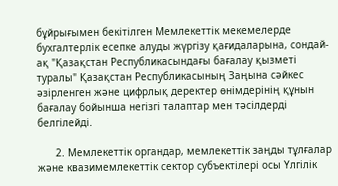бұйрығымен бекітілген Мемлекеттік мекемелерде бухгалтерлік есепке алуды жүргізу қағидаларына, сондай-ақ "Қазақстан Республикасындағы бағалау қызметі туралы" Қазақстан Республикасының Заңына сәйкес әзірленген және цифрлық деректер өнімдерінің құнын бағалау бойынша негізгі талаптар мен тәсілдерді белгілейді.

      2. Мемлекеттік органдар, мемлекеттік заңды тұлғалар және квазимемлекеттік сектор субъектілері осы Үлгілік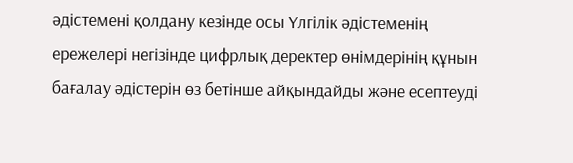әдістемені қолдану кезінде осы Үлгілік әдістеменің ережелері негізінде цифрлық деректер өнімдерінің құнын бағалау әдістерін өз бетінше айқындайды және есептеуді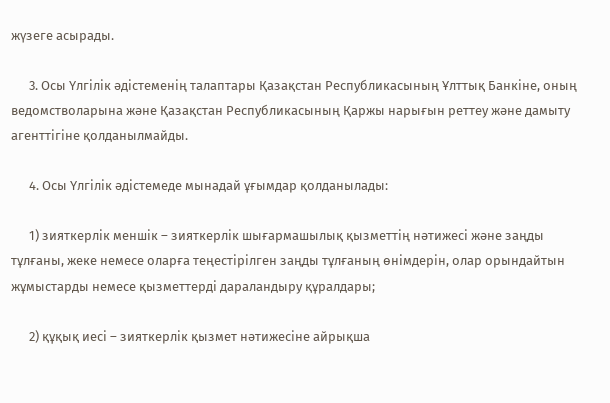жүзеге асырады.

      3. Осы Үлгілік әдістеменің талаптары Қазақстан Республикасының Ұлттық Банкіне, оның ведомстволарына және Қазақстан Республикасының Қаржы нарығын реттеу және дамыту агенттігіне қолданылмайды.

      4. Осы Үлгілік әдістемеде мынадай ұғымдар қолданылады:

      1) зияткерлік меншік – зияткерлік шығармашылық қызметтің нәтижесі және заңды тұлғаны, жеке немесе оларға теңестірілген заңды тұлғаның өнімдерін, олар орындайтын жұмыстарды немесе қызметтерді дараландыру құралдары;

      2) құқық иесі – зияткерлік қызмет нәтижесіне айрықша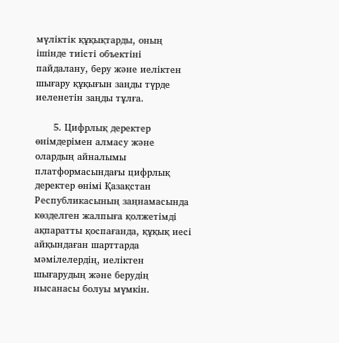мүліктік құқықтарды, оның ішінде тиісті объектіні пайдалану, беру және иеліктен шығару құқығын заңды түрде иеленетін заңды тұлға.

      5. Цифрлық деректер өнімдерімен алмасу және олардың айналымы платформасындағы цифрлық деректер өнімі Қазақстан Республикасының заңнамасында көзделген жалпыға қолжетімді ақпаратты қоспағанда, құқық иесі айқындаған шарттарда мәмілелердің, иеліктен шығарудың және берудің нысанасы болуы мүмкін.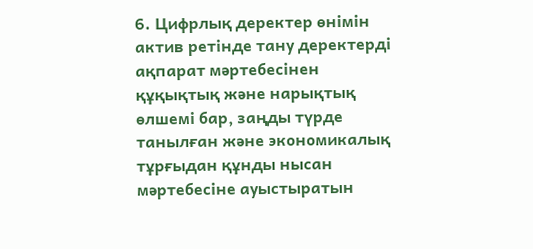6. Цифрлық деректер өнімін актив ретінде тану деректерді ақпарат мәртебесінен құқықтық және нарықтық өлшемі бар, заңды түрде танылған және экономикалық тұрғыдан құнды нысан мәртебесіне ауыстыратын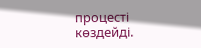процесті көздейді.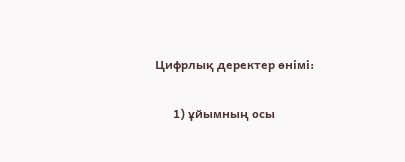Цифрлық деректер өнімі:

      1) ұйымның осы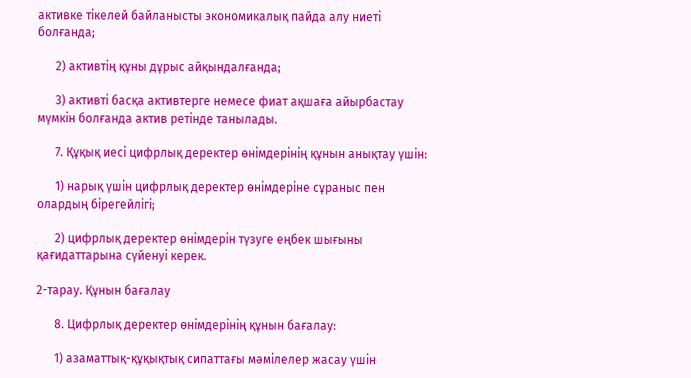активке тікелей байланысты экономикалық пайда алу ниеті болғанда;

      2) активтің құны дұрыс айқындалғанда;

      3) активті басқа активтерге немесе фиат ақшаға айырбастау мүмкін болғанда актив ретінде танылады.

      7. Құқық иесі цифрлық деректер өнімдерінің құнын анықтау үшін:

      1) нарық үшін цифрлық деректер өнімдеріне сұраныс пен олардың бірегейлігі;

      2) цифрлық деректер өнімдерін түзуге еңбек шығыны қағидаттарына сүйенуі керек.

2-тарау. Құнын бағалау

      8. Цифрлық деректер өнімдерінің құнын бағалау:

      1) азаматтық-құқықтық сипаттағы мәмілелер жасау үшін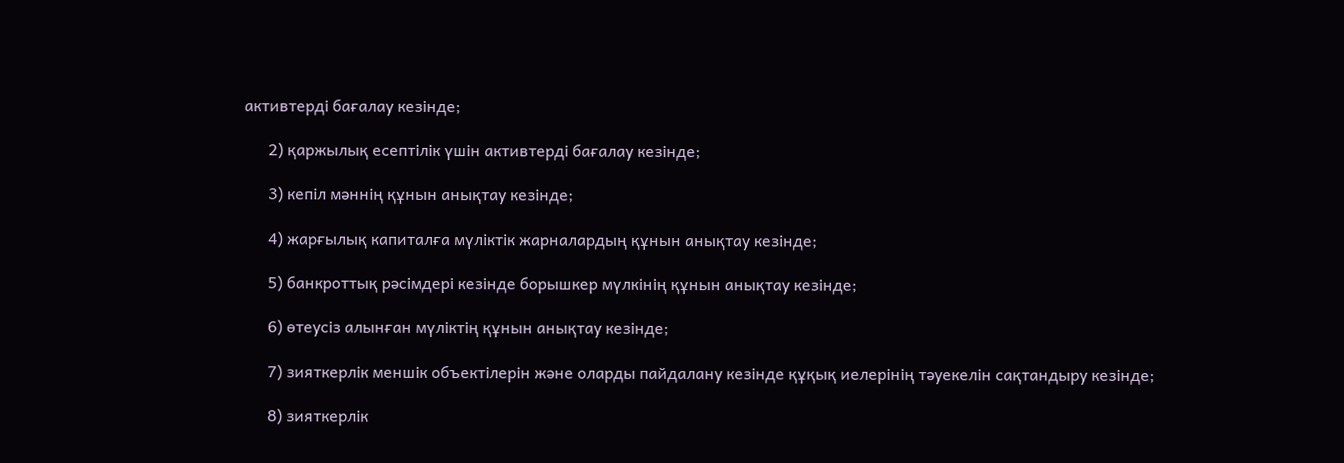активтерді бағалау кезінде;

      2) қаржылық есептілік үшін активтерді бағалау кезінде;

      3) кепіл мәннің құнын анықтау кезінде;

      4) жарғылық капиталға мүліктік жарналардың құнын анықтау кезінде;

      5) банкроттық рәсімдері кезінде борышкер мүлкінің құнын анықтау кезінде;

      6) өтеусіз алынған мүліктің құнын анықтау кезінде;

      7) зияткерлік меншік объектілерін және оларды пайдалану кезінде құқық иелерінің тәуекелін сақтандыру кезінде;

      8) зияткерлік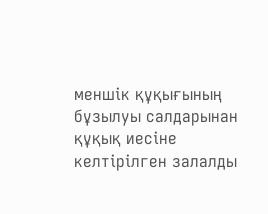меншік құқығының бұзылуы салдарынан құқық иесіне келтірілген залалды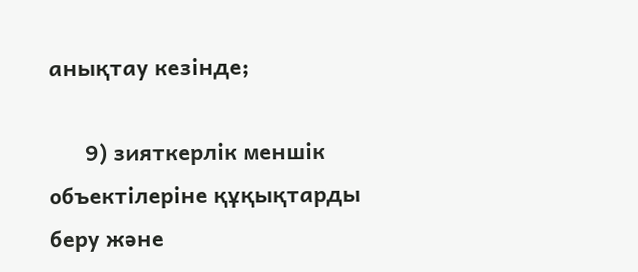анықтау кезінде;

      9) зияткерлік меншік объектілеріне құқықтарды беру және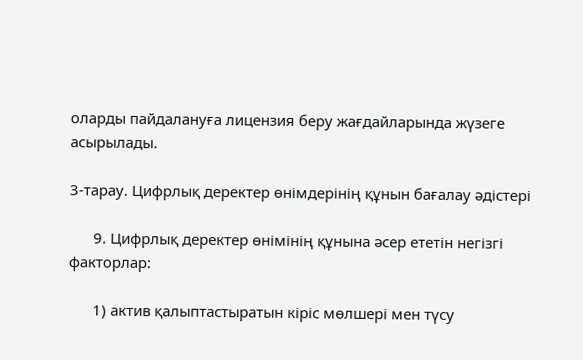оларды пайдалануға лицензия беру жағдайларында жүзеге асырылады.

3-тарау. Цифрлық деректер өнімдерінің құнын бағалау әдістері

      9. Цифрлық деректер өнімінің құнына әсер ететін негізгі факторлар:

      1) актив қалыптастыратын кіріс мөлшері мен түсу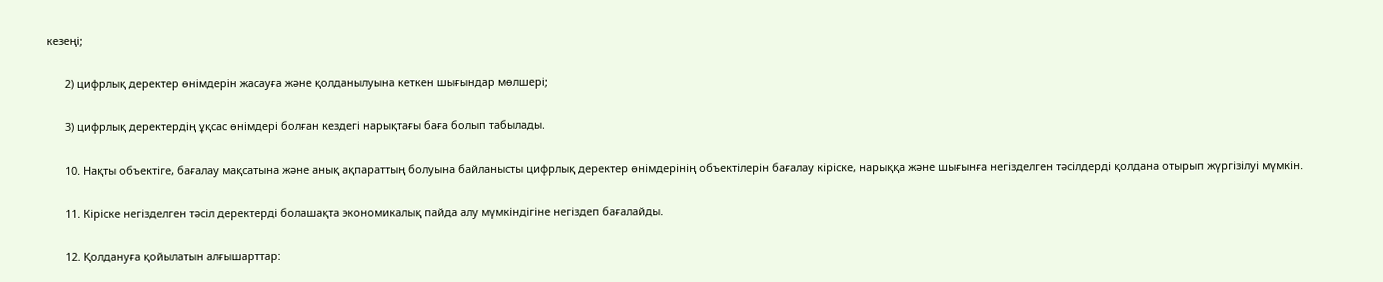кезеңі;

      2) цифрлық деректер өнімдерін жасауға және қолданылуына кеткен шығындар мөлшері;

      3) цифрлық деректердің ұқсас өнімдері болған кездегі нарықтағы баға болып табылады.

      10. Нақты объектіге, бағалау мақсатына және анық ақпараттың болуына байланысты цифрлық деректер өнімдерінің объектілерін бағалау кіріске, нарыққа және шығынға негізделген тәсілдерді қолдана отырып жүргізілуі мүмкін.

      11. Кіріске негізделген тәсіл деректерді болашақта экономикалық пайда алу мүмкіндігіне негіздеп бағалайды.

      12. Қолдануға қойылатын алғышарттар: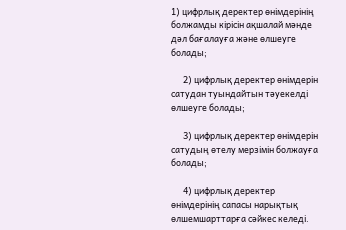1) цифрлық деректер өнімдерінің болжамды кірісін ақшалай мәнде дәл бағалауға және өлшеуге болады;

      2) цифрлық деректер өнімдерін сатудан туындайтын тәуекелді өлшеуге болады;

      3) цифрлық деректер өнімдерін сатудың өтелу мерзімін болжауға болады;

      4) цифрлық деректер өнімдерінің сапасы нарықтық өлшемшарттарға сәйкес келеді.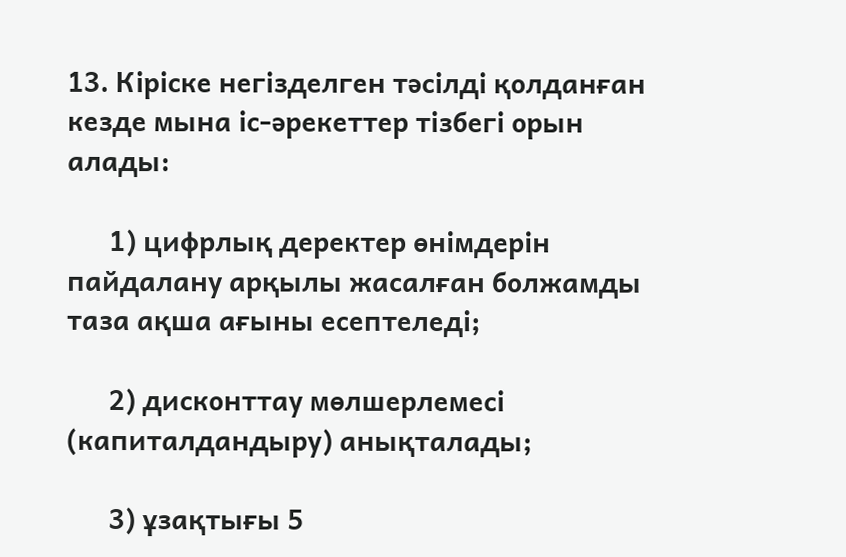13. Кіріске негізделген тәсілді қолданған кезде мына іс-әрекеттер тізбегі орын алады:

      1) цифрлық деректер өнімдерін пайдалану арқылы жасалған болжамды таза ақша ағыны есептеледі;

      2) дисконттау мөлшерлемесі (капиталдандыру) анықталады;

      3) ұзақтығы 5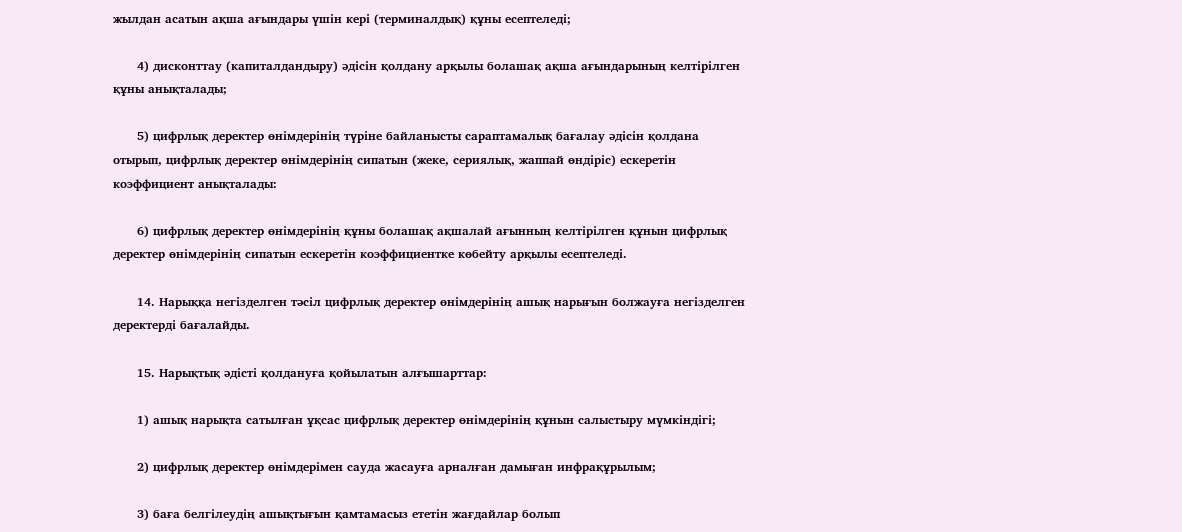жылдан асатын ақша ағындары үшін кері (терминалдық) құны есептеледі;

      4) дисконттау (капиталдандыру) әдісін қолдану арқылы болашақ ақша ағындарының келтірілген құны анықталады;

      5) цифрлық деректер өнімдерінің түріне байланысты сараптамалық бағалау әдісін қолдана отырып, цифрлық деректер өнімдерінің сипатын (жеке, сериялық, жаппай өндіріс) ескеретін коэффициент анықталады:

      6) цифрлық деректер өнімдерінің құны болашақ ақшалай ағынның келтірілген құнын цифрлық деректер өнімдерінің сипатын ескеретін коэффициентке көбейту арқылы есептеледі.

      14. Нарыққа негізделген тәсіл цифрлық деректер өнімдерінің ашық нарығын болжауға негізделген деректерді бағалайды.

      15. Нарықтық әдісті қолдануға қойылатын алғышарттар:

      1) ашық нарықта сатылған ұқсас цифрлық деректер өнімдерінің құнын салыстыру мүмкіндігі;

      2) цифрлық деректер өнімдерімен сауда жасауға арналған дамыған инфрақұрылым;

      3) баға белгілеудің ашықтығын қамтамасыз ететін жағдайлар болып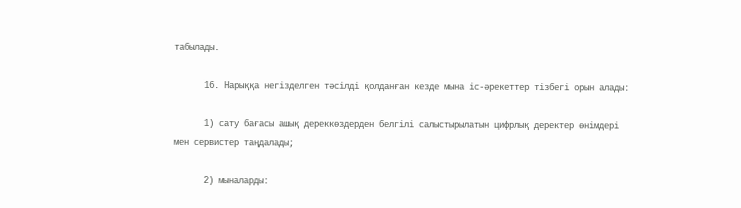табылады.

      16. Нарыққа негізделген тәсілді қолданған кезде мына іс-әрекеттер тізбегі орын алады:

      1) сату бағасы ашық дереккөздерден белгілі салыстырылатын цифрлық деректер өнімдері мен сервистер таңдалады;

      2) мыналарды: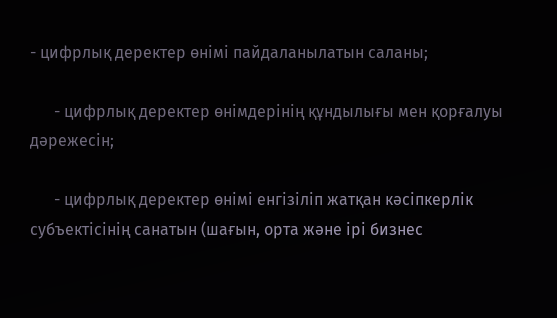- цифрлық деректер өнімі пайдаланылатын саланы;

      - цифрлық деректер өнімдерінің құндылығы мен қорғалуы дәрежесін;

      - цифрлық деректер өнімі енгізіліп жатқан кәсіпкерлік субъектісінің санатын (шағын, орта және ірі бизнес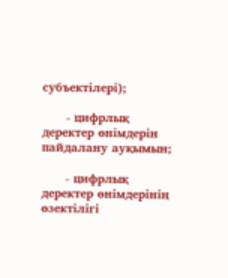субъектілері);

      - цифрлық деректер өнімдерін пайдалану ауқымын;

      - цифрлық деректер өнімдерінің өзектілігі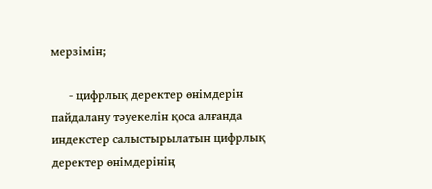мерзімін;

      - цифрлық деректер өнімдерін пайдалану тәуекелін қоса алғанда индекстер салыстырылатын цифрлық деректер өнімдерінің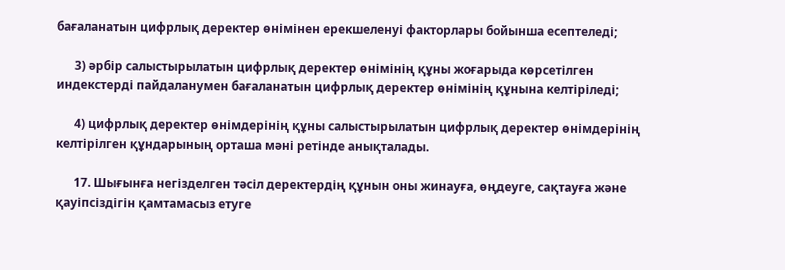бағаланатын цифрлық деректер өнімінен ерекшеленуі факторлары бойынша есептеледі;

      3) әрбір салыстырылатын цифрлық деректер өнімінің құны жоғарыда көрсетілген индекстерді пайдаланумен бағаланатын цифрлық деректер өнімінің құнына келтіріледі;

      4) цифрлық деректер өнімдерінің құны салыстырылатын цифрлық деректер өнімдерінің келтірілген құндарының орташа мәні ретінде анықталады.

      17. Шығынға негізделген тәсіл деректердің құнын оны жинауға, өңдеуге, сақтауға және қауіпсіздігін қамтамасыз етуге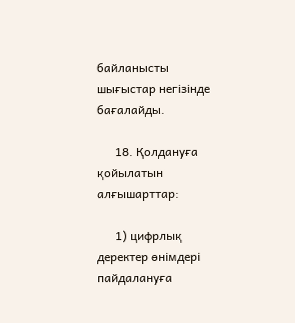байланысты шығыcтар негізінде бағалайды.

      18. Қолдануға қойылатын алғышарттар:

      1) цифрлық деректер өнімдері пайдалануға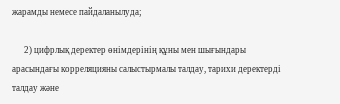жарамды немесе пайдаланылуда;

      2) цифрлық деректер өнімдерінің құны мен шығындары арасындағы корреляцияны салыстырмалы талдау, тарихи деректерді талдау және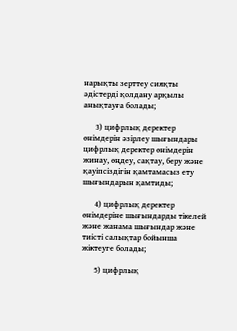нарықты зерттеу сияқты әдістерді қолдану арқылы анықтауға болады;

      3) цифрлық деректер өнімдерін әзірлеу шығындары цифрлық деректер өнімдерін жинау, өңдеу, сақтау, беру және қауіпсіздігін қамтамасыз ету шығындарын қамтиды;

      4) цифрлық деректер өнімдеріне шығындарды тікелей және жанама шығындар және тиісті салықтар бойынша жіктеуге болады;

      5) цифрлық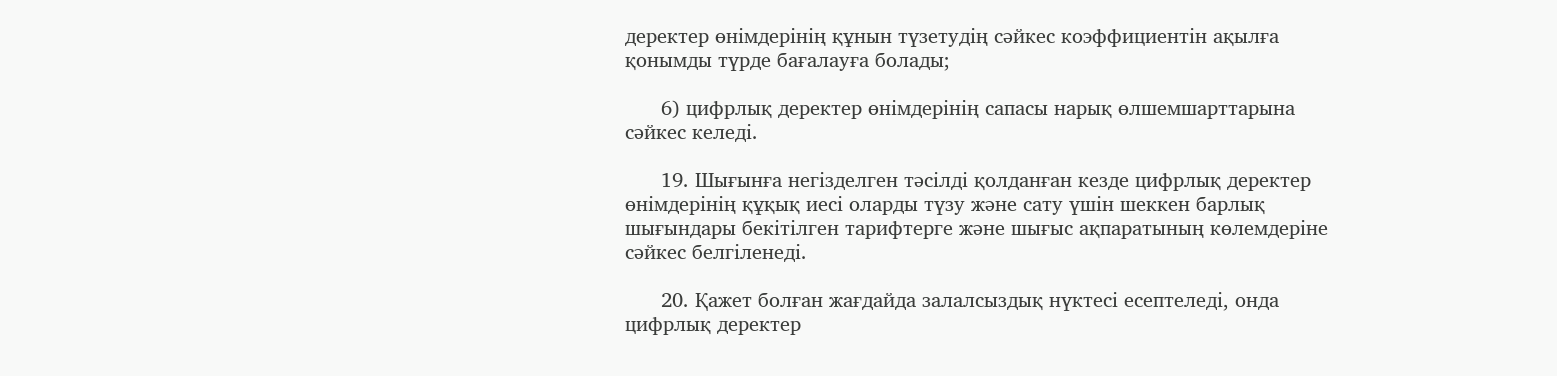деректер өнімдерінің құнын түзетудің сәйкес коэффициентін ақылға қонымды түрде бағалауға болады;

      6) цифрлық деректер өнімдерінің сапасы нарық өлшемшарттарына сәйкес келеді.

      19. Шығынға негізделген тәсілді қолданған кезде цифрлық деректер өнімдерінің құқық иесі оларды түзу және сату үшін шеккен барлық шығындары бекітілген тарифтерге және шығыс ақпаратының көлемдеріне сәйкес белгіленеді.

      20. Қажет болған жағдайда залалсыздық нүктесі есептеледі, онда цифрлық деректер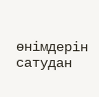өнімдерін сатудан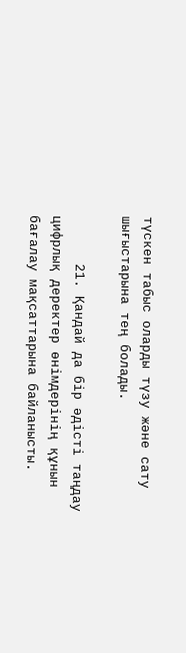түскен табыс оларды түзу және сату шығыстарына тең болады.

      21. Қандай да бір әдісті таңдау цифрлық деректер өнімдерінің құнын бағалау мақсаттарына байланысты.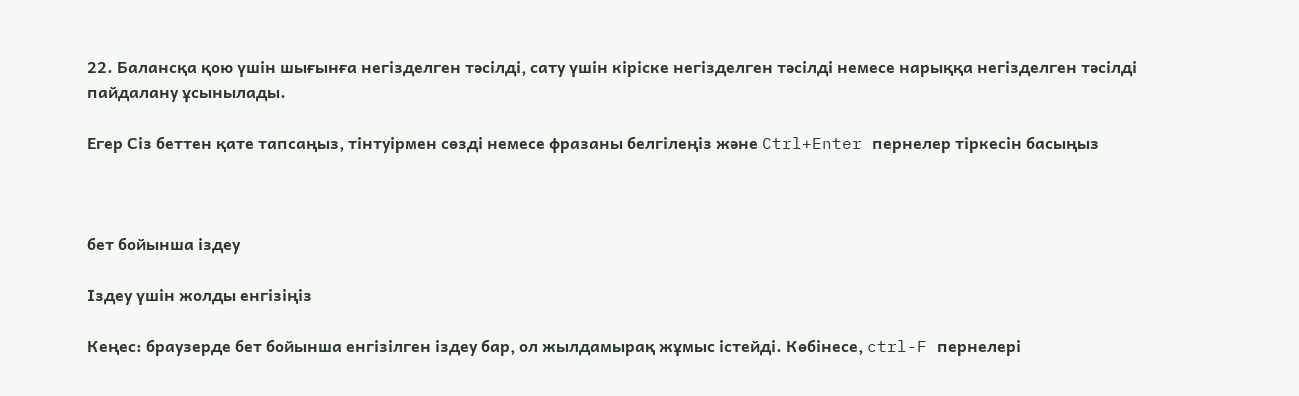22. Балансқа қою үшін шығынға негізделген тәсілді, сату үшін кіріске негізделген тәсілді немесе нарыққа негізделген тәсілді пайдалану ұсынылады.

Егер Сіз беттен қате тапсаңыз, тінтуірмен сөзді немесе фразаны белгілеңіз және Ctrl+Enter пернелер тіркесін басыңыз



бет бойынша іздеу

Іздеу үшін жолды енгізіңіз

Кеңес: браузерде бет бойынша енгізілген іздеу бар, ол жылдамырақ жұмыс істейді. Көбінесе, ctrl-F пернелері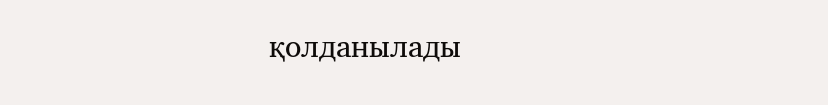қолданылады